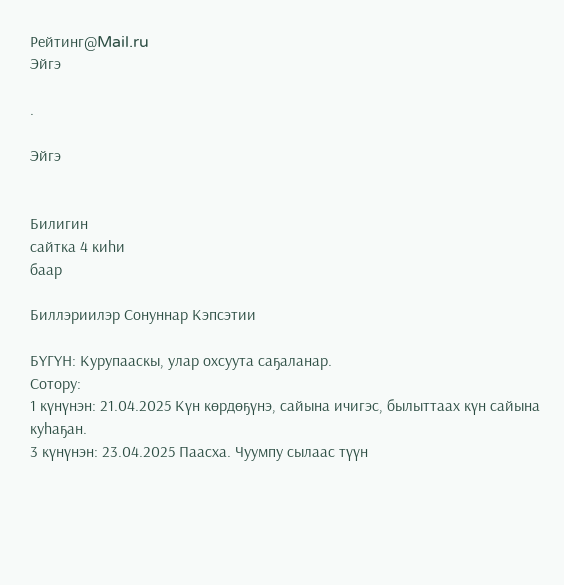Рейтинг@Mail.ru
Эйгэ

.

Эйгэ


Билигин
сайтка 4 киһи
баар

Биллэриилэр Сонуннар Кэпсэтии

БYГYН: Курупааскы, улар охсуута саҕаланар.
Сотору:
1 күнүнэн: 21.04.2025 Күн көрдөҕүнэ, сайына ичигэс, былыттаах күн сайына куһаҕан.
3 күнүнэн: 23.04.2025 Паасха. Чуумпу сылаас түүн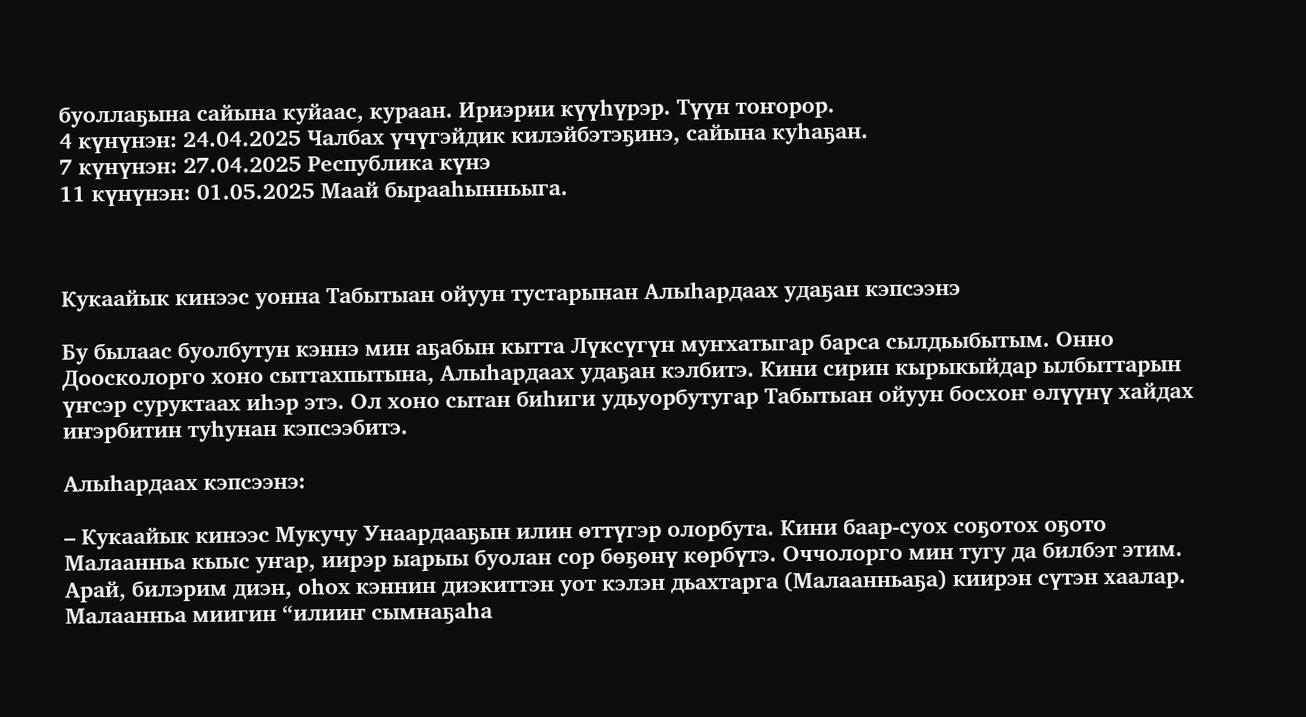буоллаҕына сайына куйаас, кураан. Ириэрии күүһүрэр. Түүн тоҥорор.
4 күнүнэн: 24.04.2025 Чалбах үчүгэйдик килэйбэтэҕинэ, сайына куһаҕан.
7 күнүнэн: 27.04.2025 Республика күнэ
11 күнүнэн: 01.05.2025 Маай бырааhынньыга.



Кукаайык кинээс уонна Табытыан ойуун тустарынан Алыһардаах удаҕан кэпсээнэ

Бу былаас буолбутун кэннэ мин аҕабын кытта Лүксүгүн муҥхатыгар барса сылдьыбытым. Онно Доосколорго хоно сыттахпытына, Алыһардаах удаҕан кэлбитэ. Кини сирин кырыкыйдар ылбыттарын үҥсэр суруктаах иһэр этэ. Ол хоно сытан биһиги удьуорбутугар Табытыан ойуун босхоҥ өлүүнү хайдах иҥэрбитин туһунан кэпсээбитэ.

Алыһардаах кэпсээнэ:

– Кукаайык кинээс Мукучу Унаардааҕын илин өттүгэр олорбута. Кини баар-суох соҕотох оҕото Малаанньа кыыс уҥар, иирэр ыарыы буолан сор бөҕөнү көрбүтэ. Оччолорго мин тугу да билбэт этим. Арай, билэрим диэн, оһох кэннин диэкиттэн уот кэлэн дьахтарга (Малаанньаҕа) киирэн сүтэн хаалар. Малаанньа миигин “илииҥ сымнаҕаһа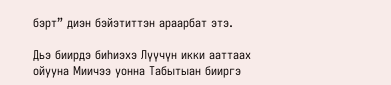бэрт” диэн бэйэтиттэн араарбат этэ.

Дьэ биирдэ биһиэхэ Лүүчүн икки ааттаах ойууна Миичээ уонна Табытыан бииргэ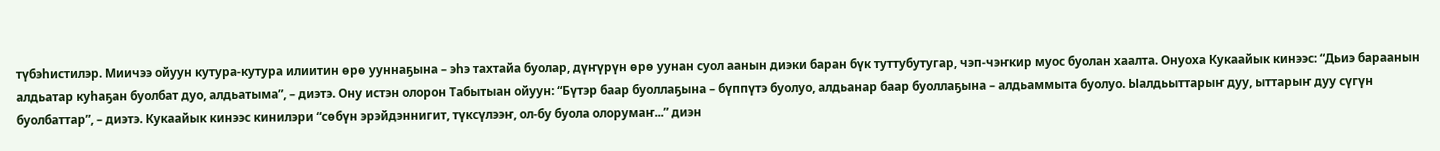түбэһистилэр. Миичээ ойуун кутура-кутура илиитин өрө ууннаҕына – эһэ тахтайа буолар, дүҥүрүн өрө уунан суол аанын диэки баран бүк туттубутугар, чэп-чэҥкир муос буолан хаалта. Онуоха Кукаайык кинээс: “Дьиэ бараанын алдьатар куһаҕан буолбат дуо, алдьатыма”, – диэтэ. Ону истэн олорон Табытыан ойуун: “Бүтэр баар буоллаҕына – бүппүтэ буолуо, алдьанар баар буоллаҕына – алдьаммыта буолуо. Ыалдьыттарыҥ дуу, ыттарыҥ дуу сүгүн буолбаттар”, – диэтэ. Кукаайык кинээс кинилэри “сөбүн эрэйдэннигит, түксүлээҥ, ол-бу буола олорумаҥ...” диэн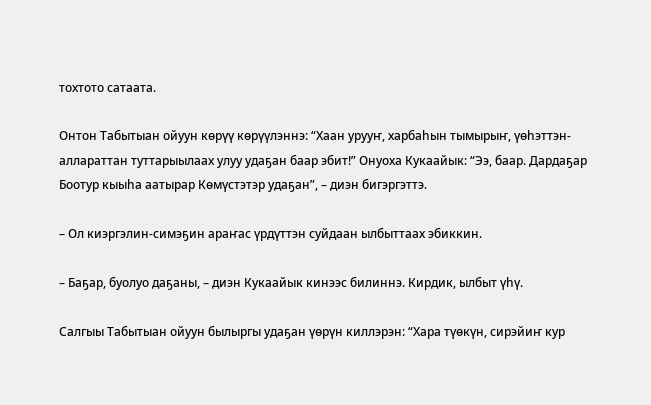тохтото сатаата.

Онтон Табытыан ойуун көрүү көрүүлэннэ: “Хаан урууҥ, харбаһын тымырыҥ, үөһэттэн-аллараттан туттарыылаах улуу удаҕан баар эбит!” Онуоха Кукаайык: “Ээ, баар. Дардаҕар Боотур кыыһа аатырар Көмүстэтэр удаҕан”, – диэн бигэргэттэ.

– Ол киэргэлин-симэҕин араҥас үрдүттэн суйдаан ылбыттаах эбиккин.

– Баҕар, буолуо даҕаны, – диэн Кукаайык кинээс билиннэ. Кирдик, ылбыт үһү.

Салгыы Табытыан ойуун былыргы удаҕан үөрүн киллэрэн: “Хара түөкүн, сирэйиҥ кур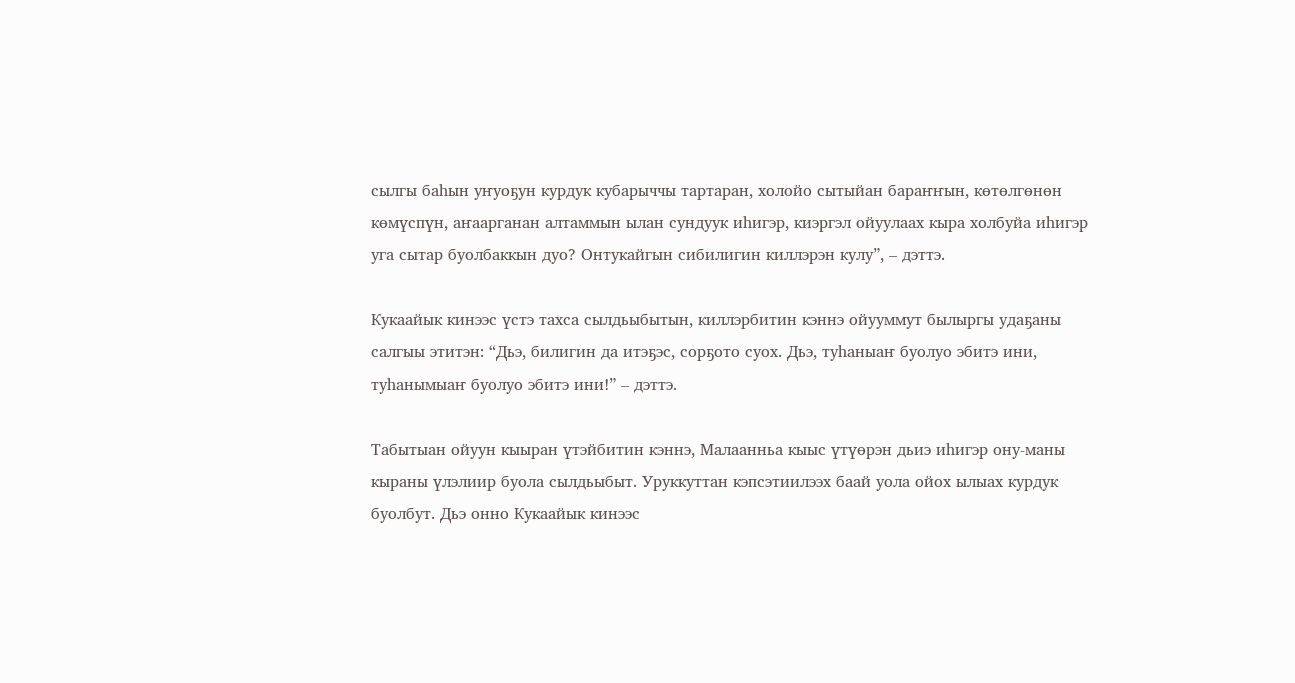сылгы баһын уҥуоҕун курдук кубарыччы тартаран, холойо сытыйан бараҥҥын, көтөлгөнөн көмүспүн, аҥаарганан алтаммын ылан сундуук иһигэр, киэргэл ойуулаах кыра холбуйа иһигэр уга сытар буолбаккын дуо? Онтукайгын сибилигин киллэрэн кулу”, – дэттэ.

Кукаайык кинээс үстэ тахса сылдьыбытын, киллэрбитин кэннэ ойууммут былыргы удаҕаны салгыы этитэн: “Дьэ, билигин да итэҕэс, сорҕото суох. Дьэ, туһаныаҥ буолуо эбитэ ини, туһанымыаҥ буолуо эбитэ ини!” – дэттэ.

Табытыан ойуун кыыран үтэйбитин кэннэ, Малаанньа кыыс үтүөрэн дьиэ иһигэр ону-маны кыраны үлэлиир буола сылдьыбыт. Уруккуттан кэпсэтиилээх баай уола ойох ылыах курдук буолбут. Дьэ онно Кукаайык кинээс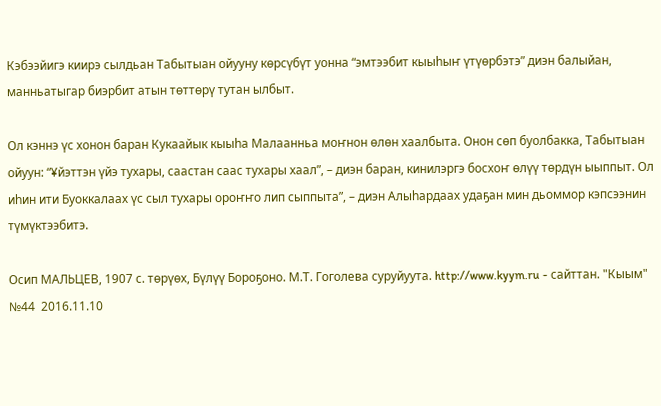Кэбээйигэ киирэ сылдьан Табытыан ойууну көрсүбүт уонна “эмтээбит кыыһыҥ үтүөрбэтэ” диэн балыйан, манньатыгар биэрбит атын төттөрү тутан ылбыт.

Ол кэннэ үс хонон баран Кукаайык кыыһа Малаанньа моҥнон өлөн хаалбыта. Онон сөп буолбакка, Табытыан ойуун: “¥йэттэн үйэ тухары, саастан саас тухары хаал”, – диэн баран, кинилэргэ босхоҥ өлүү төрдүн ыыппыт. Ол иһин ити Буоккалаах үс сыл тухары ороҥҥо лип сыппыта”, – диэн Алыһардаах удаҕан мин дьоммор кэпсээнин түмүктээбитэ.

Осип МАЛЬЦЕВ, 1907 с. төрүөх, Бүлүү Бороҕоно. М.Т. Гоголева суруйуута. http://www.kyym.ru - сайттан. "Кыым" №44  2016.11.10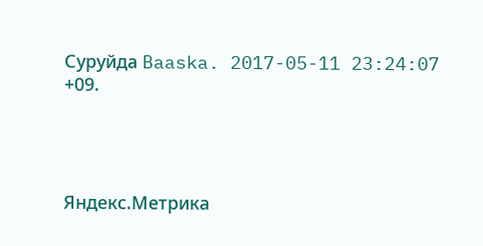Суруйда Baaska. 2017-05-11 23:24:07 +09.




Яндекс.Метрика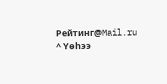Рейтинг@Mail.ru
^ Үөһээ